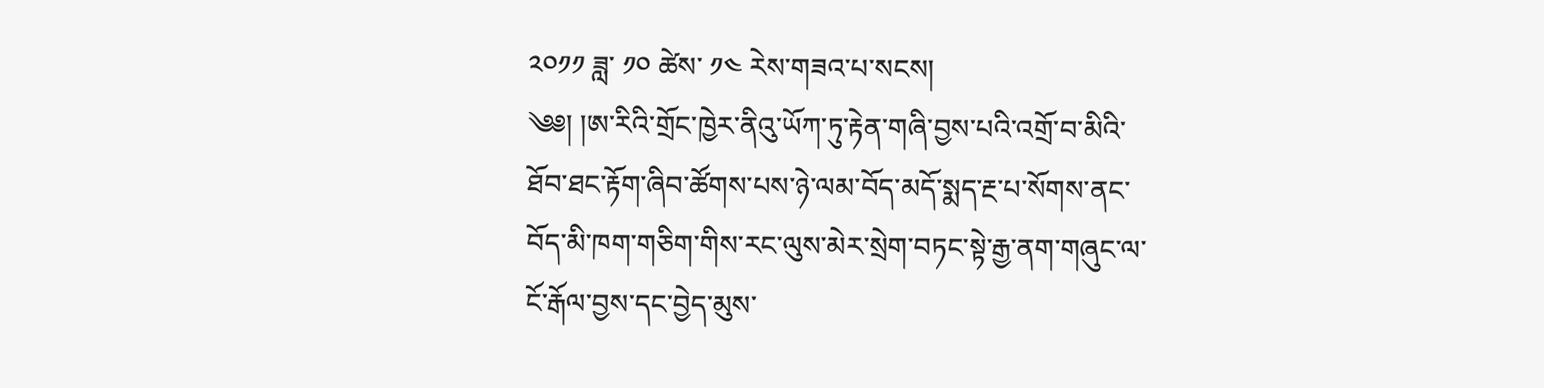༢༠༡༡ ཟླ་ ༡༠ ཚེས་ ༡༤ རེས་གཟའ་པ་སངས།
༄༅། །ཨ་རིའི་གྲོང་ཁྱེར་ནིའུ་ཡོཀ་ཏུ་རྟེན་གཞི་བྱས་པའི་འགྲོ་བ་མིའི་ཐོབ་ཐང་རྟོག་ཞིབ་ཚོགས་པས་ཉེ་ལམ་བོད་མདོ་སྨད་རྔ་པ་སོགས་ནང་བོད་མི་ཁག་གཅིག་གིས་རང་ལུས་མེར་སྲེག་བཏང་སྟེ་རྒྱ་ནག་གཞུང་ལ་ངོ་རྒོལ་བྱས་དང་བྱེད་མུས་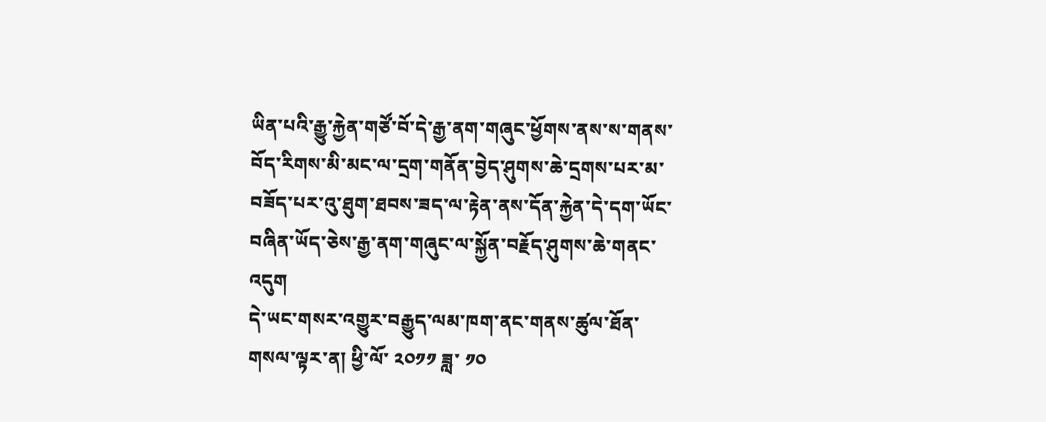ཡིན་པའི་རྒྱུ་རྐྱེན་གཙོ་བོ་དེ་རྒྱ་ནག་གཞུང་ཕྱོགས་ནས་ས་གནས་བོད་རིགས་མི་མང་ལ་དྲག་གནོན་བྱེད་ཤུགས་ཆེ་དྲགས་པར་མ་བཟོད་པར་འུ་ཐུག་ཐབས་ཟད་ལ་རྟེན་ནས་དོན་རྐྱེན་དེ་དག་ཡོང་བཞིན་ཡོད་ཅེས་རྒྱ་ནག་གཞུང་ལ་སྐྱོན་བརྗོད་ཤུགས་ཆེ་གནང་འདུག
དེ་ཡང་གསར་འགྱུར་བརྒྱུད་ལམ་ཁག་ནང་གནས་ཚུལ་ཐོན་གསལ་ལྟར་ན། ཕྱི་ལོ་ ༢༠༡༡ ཟླ་ ༡༠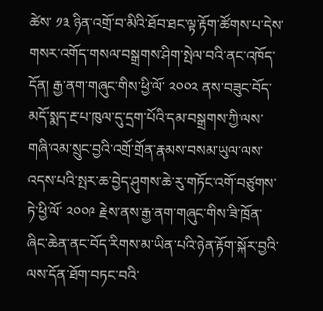ཚེས་ ༡༣ ཉིན་འགྲོ་བ་མིའི་ཐོབ་ཐང་ལྟ་རྟོག་ཚོགས་པ་དེས་གསར་འགོད་གསལ་བསྒྲགས་ཤིག་སྤེལ་བའི་ནང་འཁོད་དོན། རྒྱ་ནག་གཞུང་གིས་ཕྱི་ལོ་ ༢༠༠༢ ནས་བཟུང་བོད་མདོ་སྨད་རྔ་པ་ཁུལ་དུ་དྲག་པོའི་དམ་བསྒྲགས་ཀྱི་ལས་གཞི་འམ་སྲུང་བྱའི་འགྲོ་གྲོན་རྣམས་བསམ་ཡུལ་ལས་འདས་པའི་སྤར་ཆ་བྱེད་ཤུགས་ཆེ་རུ་གཏོང་འགོ་བཙུགས་ཏེ་ཕྱི་ལོ་ ༢༠༠༩ རྗེས་ནས་རྒྱ་ནག་གཞུང་གིས་ཟི་ཁྲོན་ཞིང་ཆེན་ནང་བོད་རིགས་མ་ཡིན་པའི་ཉེན་རྟོག་སྐོར་བྱའི་ལས་དོན་ཐོག་བཏང་བའི་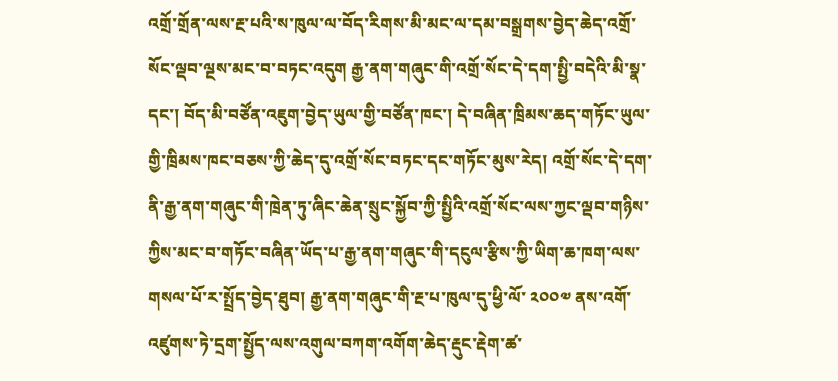འགྲོ་གྲོན་ལས་རྔ་པའི་ས་ཁུལ་ལ་བོད་རིགས་མི་མང་ལ་དམ་བསྒྲགས་བྱེད་ཆེད་འགྲོ་སོང་ལྡབ་ལྔས་མང་བ་བཏང་འདུག རྒྱ་ནག་གཞུང་གི་འགྲོ་སོང་དེ་དག་སྤྱི་བདེའི་མི་སྣ་དང་། བོད་མི་བཙོན་འཇུག་བྱེད་ཡུལ་གྱི་བཙོན་ཁང་། དེ་བཞིན་ཁྲིམས་ཆད་གཏོང་ཡུལ་གྱི་ཁྲིམས་ཁང་བཅས་ཀྱི་ཆེད་དུ་འགྲོ་སོང་བཏང་དང་གཏོང་མུས་རེད། འགྲོ་སོང་དེ་དག་ནི་རྒྱ་ནག་གཞུང་གི་ཁྲེན་ཏུ་ཞིང་ཆེན་སྲུང་སྐྱོབ་ཀྱི་སྤྱིའི་འགྲོ་སོང་ལས་ཀྱང་ལྡབ་གཉིས་ཀྱིས་མང་བ་གཏོང་བཞིན་ཡོད་པ་རྒྱ་ནག་གཞུང་གི་དངུལ་རྩིས་ཀྱི་ཡིག་ཆ་ཁག་ལས་གསལ་པོ་ར་སྤྲོད་བྱེད་ཐུབ། རྒྱ་ནག་གཞུང་གི་རྔ་པ་ཁུལ་དུ་ཕྱི་ལོ་ ༢༠༠༧ ནས་འགོ་འཛུགས་ཏེ་དྲག་སྤྱོད་ལས་འགུལ་བཀག་འགོག་ཆེད་རྡུང་རྡེག་ཚ་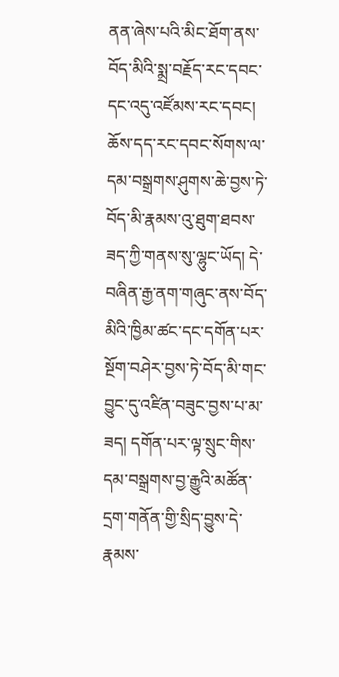ནན་ཞེས་པའི་མིང་ཐོག་ནས་བོད་མིའི་སྨྲ་བརྗོད་རང་དབང་དང་འདུ་འཛོམས་རང་དབང། ཆོས་དད་རང་དབང་སོགས་ལ་དམ་བསྒྲགས་ཤུགས་ཆེ་བྱས་ཏེ་བོད་མི་རྣམས་འུ་ཐུག་ཐབས་ཟད་ཀྱི་གནས་སུ་ལྷུང་ཡོད། དེ་བཞིན་རྒྱ་ནག་གཞུང་ནས་བོད་མིའི་ཁྱིམ་ཚང་དང་དགོན་པར་སྔོག་བཤེར་བྱས་ཏེ་བོད་མི་གང་བྱུང་དུ་འཛིན་བཟུང་བྱས་པ་མ་ཟད། དགོན་པར་ལྟ་སྲུང་གིས་དམ་བསྒྲགས་བྱ་རྒྱུའི་མཚོན་དྲག་གནོན་གྱི་སྲིད་བྱུས་དེ་རྣམས་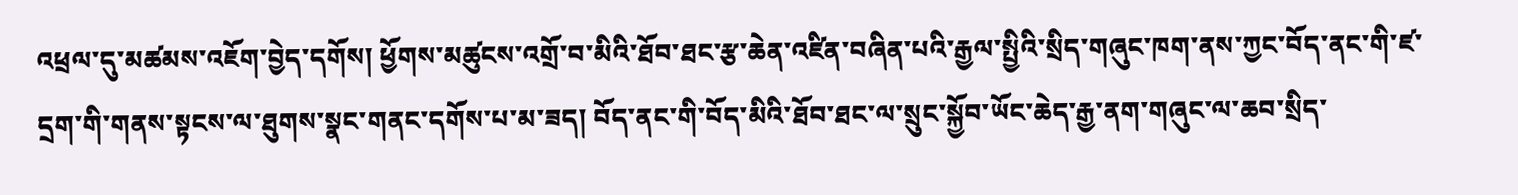འཕྲལ་དུ་མཚམས་འཇོག་བྱེད་དགོས། ཕྱོགས་མཚུངས་འགྲོ་བ་མིའི་ཐོབ་ཐང་རྩ་ཆེན་འཛིན་བཞིན་པའི་རྒྱལ་སྤྱིའི་སྲིད་གཞུང་ཁག་ནས་ཀྱང་བོད་ནང་གི་ཛ་དྲག་གི་གནས་སྟངས་ལ་ཐུགས་སྣང་གནང་དགོས་པ་མ་ཟད། བོད་ནང་གི་བོད་མིའི་ཐོབ་ཐང་ལ་སྲུང་སྐྱོབ་ཡོང་ཆེད་རྒྱ་ནག་གཞུང་ལ་ཆབ་སྲིད་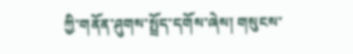ཀྱི་གནོན་ཤུགས་སྤྲོད་དགོས་ཞེས། གསུངས་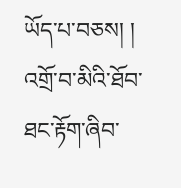ཡོད་པ་བཅས། །
འགྲོ་བ་མིའི་ཐོབ་ཐང་རྟོག་ཞིབ་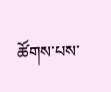ཚོགས་པས་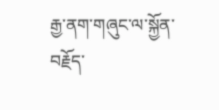རྒྱ་ནག་གཞུང་ལ་སྐྱོན་བརྗོད་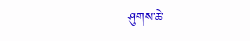ཤུགས་ཆེ་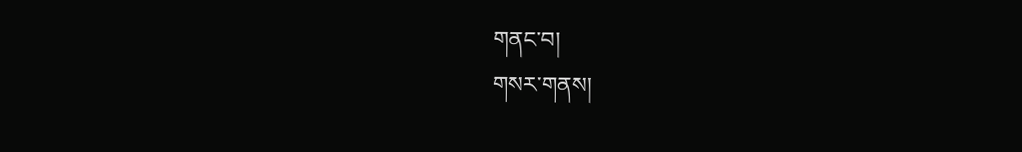གནང་བ།
གསར་གནས།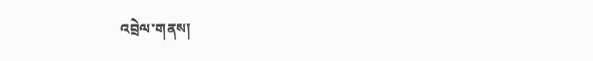འབྲེལ་གནས།